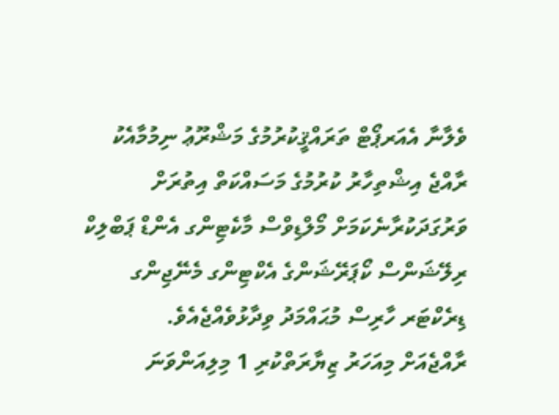ވެލާނާ އެއަރޕޯޓް ތަރައްޤީކުރުމުގެ މަޝްރޫޢު ނިމުމާއެކު ރާއްޖެ އިޝްތިހާރު ކުރުމުގެ މަސައްކަތް އިތުރަށް ވަރުގަދަކުރާނެކަމަށް މޯލްޑިވްސް މާކެޓިންގ އެންޑް ޕަބްލިކް ރިލޭޝަންސް ކޯޕަރޭޝަންގެ އެކްޓިންގ މެނޭޖިންގ ޑިރެކްޓަރ ހާރިސް މުޙައްމަދު ވިދާޅުވެއްޖެއެވެ.
ރާއްޖެއަށް މިއަހަރު ޒިޔާރަތްކުރި 1 މިލިއަންވަނަ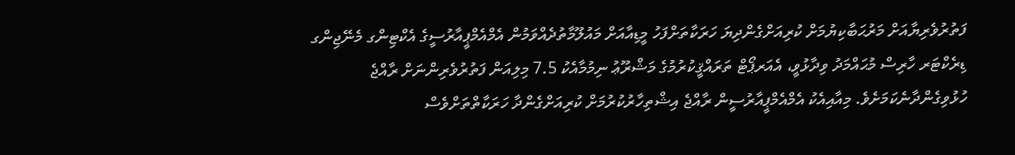ފަތުރުވެރިޔާއަށް މަރުޙަބާކިޔުމަށް ކުރިއަށްގެންދިޔަ ހަރަކާތަށްފަހު މީޑިއާއަށް މައުލޫމާތުދެއްވަމުން އެމްއެމްޕީއާރުސީގެ އެކްޓިންގ މެނޭޖިންގ ޑިރެކްޓަރ ހާރިސް މުޙައްމަދު ވިދާޅުވީ، އެއަރޕޯޓް ތަރައްޤީކުރުމުގެ މަޝްރޫޢު ނިމުމާއެކު 7.5 މިލިއަން ފަތުރުވެރިންނަށް ރާއްޖެ ހުޅުވިގެންދާނެކަމަށެވެ. މިއާއިއެކު އެމްއެމްޕީއާރުސީން ރާއްޖެ އިޝްތިހާރުކުރުމަށް ކުރިއަށްގެންދާ ހަރަކާތްތަށްވެސް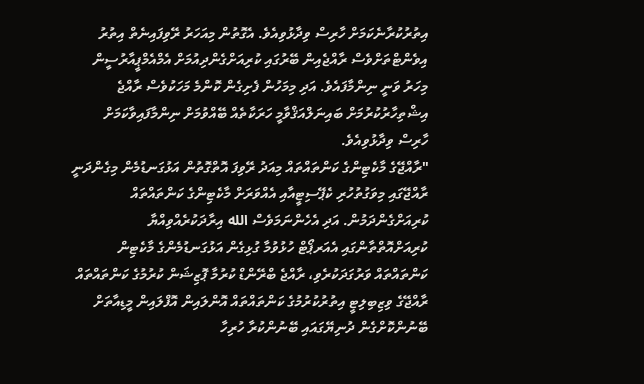އިތުރުކުރާނެކަމަށް ހާރިސް ވިދާޅުވިއެވެ. އެގޮތުން މިއަހަރު ރޭވިފައިނެތް އިތުރު އިވެންޓްތަށްވެސް ރާއްޖެއިން ބޭރުގައި ކުރިއަށްގެންދިއުމަށް އެމްއެމްޕީއާރުސީން މިހަރު ވަނީ ނިންމާފައެވެ. އަދި މިމަހުން ފެށިގެން ކޮންމެ މަހަކުވެސް ރާއްޖެ އިޝްތިހާރުކުރުމަށް ބައިނަލްއަޤްވާމީ ހަރަކާތެއް ބޭއްވުމަށް ނިންމާފައިވާކަމަށް ހާރިސް ވިދާޅުވިއެވެ.
"ރާއްޖޭގެ މާކެޓިންގެ ކަންތައްތައް މިއަދު ރޭވިފަ އޮތްގޮތުން އަޅުގަނޑުމެން މިގެންދަނީ ރާއްޖޭގައި މިވަގުތުހުރި ކެޕޭސިޓީއާއި އެއްވަރަށް މާކެޓިންގެ ކަންތައްތައް ކުރިއަށްގެންދަމުން. އަދި އެހެންނަމަވެސް الله އިރާދަކުރެއްވިއްޔާ ކުރިއަށްއޮތްތާންގައި އެއަރޕޯޓް ހުޅުވުމާ ގުޅިގެން އަޅުގަނޑުމެންގެ މާކެޓިން ކަންތައްތައް ވަރުގަދަކުރެވި، ރާއްޖެ ބްރޭންޑް ކުރުމާ ޕޮޒިޝަން ކުރުމުގެ ކަންތައްތައް ރާއްޖޭގެ ވިޒިބިލިޓީ އިތުރުކުރުމުގެ ކަންތައްތައް އޮންލައިން އޮފްލައިން މީޑިއާތަށް ބޭނުންކޮށްގެން ދުނިޔޭގައައި ބޭނުންކުރާ ހުރިހާ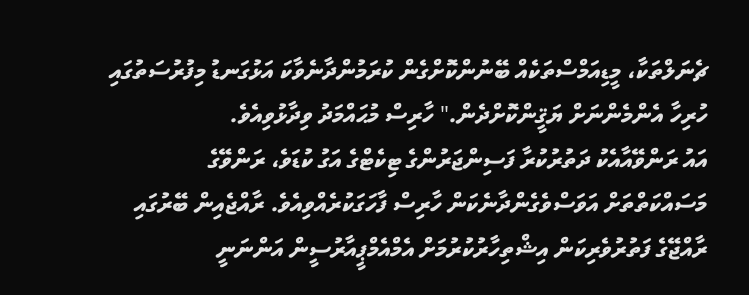ޗެނަލްތަކާ، މީޑިއަމްސްތަކެއް ބޭނުންކޮށްގެން ކުރަމުންދާނެވާކަ އަޅުގަނޑު މިފުރުސަތުގައި ހުރިހާ އެންމެންނަށް ޔަޤީންކޮށްދެން." ހާރިސް މުޙައްމަދު ވިދާޅުވިއެވެ.
އައު ރަންވޭއާއެކު ދަތުރުކުރާ ފަސިންޖަރުންގެ ޓިކެޓްގެ އަގު ކުޑަވެ، ރަންވޭގެ މަސައްކަތްތަށް އަވަސްވެގެންދާނެކަން ހާރިސް ފާހަގަކުރެއްވިއެވެ. ރާއްޖެއިން ބޭރުގައި ރާއްޖޭގެ ފަތުރުވެރިކަން އިޝްތިހާރުކުރުމަށް އެމްއެމްޕީއާރުސީން އަންނަނީ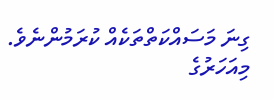ގިނަ މަސައްކަތްތަކެއް ކުރަމުންނެވެ. މިއަހަރުގެ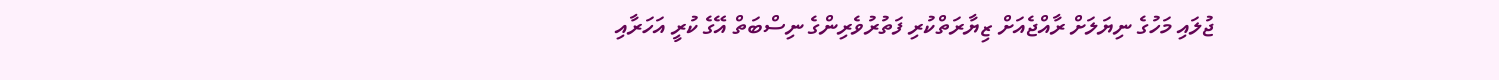ޖުލައި މަހުގެ ނިޔަލަށް ރާއްޖެއަށް ޒިޔާރަތްކުރި ފަތުރުވެރިންގެ ނިސްބަތް އޭގެ ކުރީ އަހަރާއި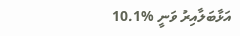އަޅާބަލާއިރު ވަނީ %10.1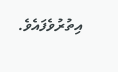އިތުރުވެފައެވެ.